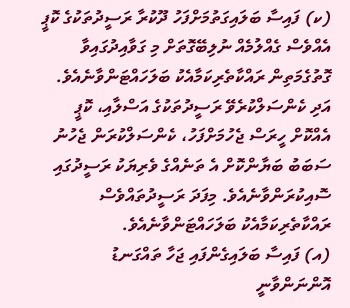(ކ) ފައިސާ ބަލައިގަތުމަށްފަހު ދޫކުރާ ރަސީދުތަކުގެ ކޮޕީ އެއްވެސް ގެއްލުމެއް ނުލިބޭގޮތަށް މި ގަވާއިދުގައިވާ ގޮތުގެމަތިން ރައްކާތެރިކަމާއެކު ބަލަހައްޓަންވާނެއެވެ. އަދި ކެންސަލްކުރެވޭ ރަސީދުތަކުގެ އަސްލާއި، ކޮޕީ އެއްކޮށް ހީރަސް ޖެހުމަށްފަހު، ކެންސަލްކުރަން ޖެހުނު ސަބަބު ބަޔާންކޮށް އެ ތަނެއްގެ ވެރިޔަކު ރަސީދުގައި ސޮއިކުރަންވާނެއެވެ. މިފަދަ ރަސީދުތައްވެސް ރައްކާތެރިކަމާއެކު ބަލަހައްޓަންވާނެއެވެ.
(އ) ފައިސާ ބަލައިގެންފައި ޖަހާ ތައްގަނޑު އޮންނަންވާނީ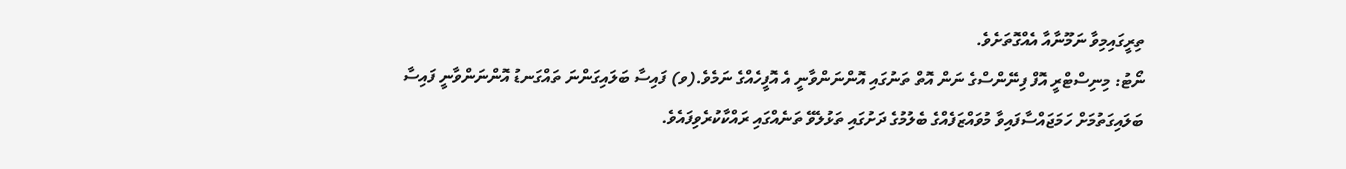ތިރީގައިމިވާ ނަމޫނާއާ އެއްގޮތަށެވެ.
ނޯޓު: މިނިސްޓްރީ އޮފް ފިނޭންސްގެ ނަން އޮތް ތަނުގައި އޮންނަންވާނީ އެ އޮފީހެއްގެ ނަމެވެ.(ވ) ފައިސާ ބަލައިގަންނަ ތައްގަނޑު އޮންނަންވާނީ ފައިސާ ބަލައިގަތުމަށް ހަމަޖައްސާފައިވާ މުވައްޒަފެއްގެ ބެލުމުގެ ދަށުގައި ތަޅުލެވޭ ތަނެއްގައި ރައްކާކުރެވިފައެވެ.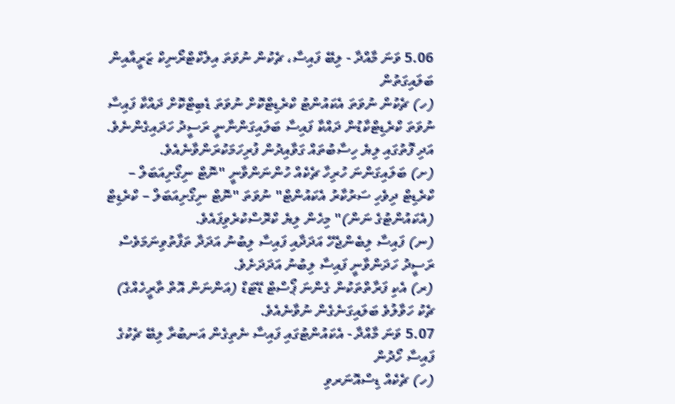5.06 ވަނަ މާއްދާ - ލިބޭ ފައިސާ، ޗެކުން ނުވަތަ އިލެކްޓްރޯނިކް ޒަރީއާއިން ބަލައިގަތުން
(ހ) ޗެކުން ނުވަތަ އެކައުންޓު ކްރެޑިޓްކޮށް ނުވަތަ ޑެބިޓްކޮށް ދައްކާ ފައިސާ ނުވަތަ ކްރެޑިޓްކާޑުން ދައްކާ ފައިސާ ބަލައިގަންނާނީ ރަސީދު ހަދައިގެންނެވެ. އަދި ފޮތުގައި ލިޔެ ހިސާބުތައް ގަވާއިދުން ފުރިހަމަކުރަންވާނެއެވެ.
(ށ) ބަލައިގަންނަ ހުރިހާ ޗެކެއް ހުންނަންވާނީ "ނޮޓް ނިގޯށިއަބަލް – ކްރެޑިޓް ދިވެހި ސަރުކާރު އެކައުންޓް" ނުވަތަ "ނޮޓް ނިގޯށިއަބަލް – ކްރެޑިޓް (އެކައުންޓުގެ ނަން)" މިހެން ލިޔެ ކްރޮސްކުރެވިފައެވެ.
(ނ) ފައިސާ ލިބެންޖެހޭ އަދަދާއި ފައިސާ ލިބުނު އަދަދާ ތަފާތުވިނަމަވެސް ރަސީދު ހަދަންވާނީ ފައިސާ ލިބުނު އަދަދަށެވެ.
(ރ) އެކި ފަރާތްތަކުން ގެންނަ ޕޯސްޓް ޑޭޓަޑް (އަންނަން އޮތް ތާރީހެއްގެ) ޗެކު ހަވާލުވެ ބަލައިގަނެގެން ނުވާނެއެވެ.
5.07 ވަނަ މާއްދާ - އެކައުންޓުގައި ފައިސާ ނެތިގެން އަނބުރާ ލިބޭ ޗެކުގެ ފައިސާ ހޯދުން
(ހ) ޗެކެއް ޑިސްއޮނަރވި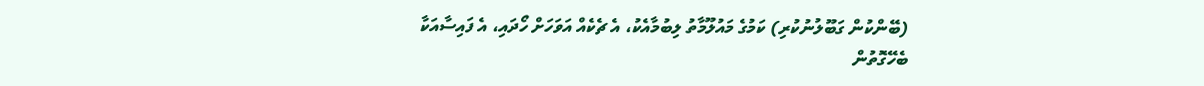(ބޭންކުން ގަބޫލުނުކުރި) ކަމުގެ މައުލޫމާތު ލިބުމާއެކު، އެ ޗެކެއް އަވަހަށް ހޯދައި، އެ ފައިސާއަކާ ބެހޭގޮތުން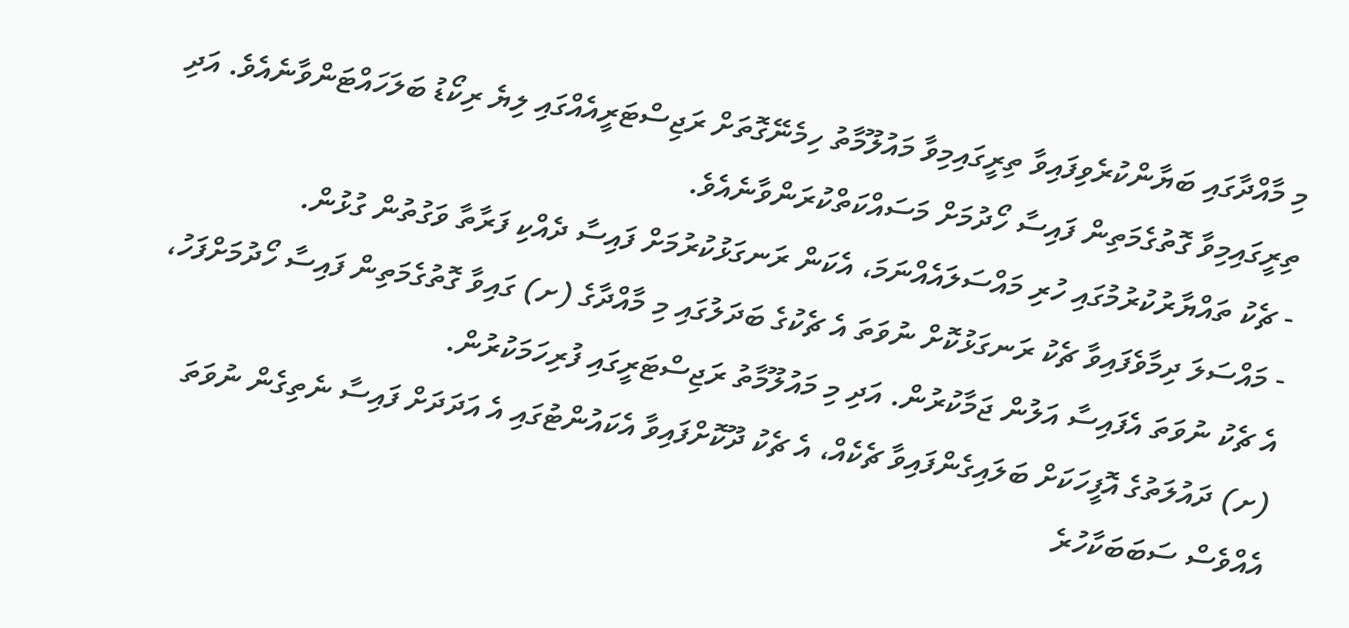މި މާއްދާގައި ބަޔާންކުރެވިފައިވާ ތިރީގައިމިވާ މައުލޫމާތު ހިމެނޭގޮތަށް ރަޖިސްޓަރީއެއްގައި ލިޔެ ރިކޯޑު ބަލަހައްޓަންވާނެއެވެ. އަދި ތިރީގައިމިވާ ގޮތުގެމަތިން ފައިސާ ހޯދުމަށް މަސައްކަތްކުރަންވާނެއެވެ.
- ޗެކު ތައްޔާރުކުރުމުގައި ހުރި މައްސަލައެއްނަމަ، އެކަން ރަނގަޅުކުރުމަށް ފައިސާ ދެއްކި ފަރާތާ ވަގުތުން ގުޅުން.
- މައްސަލަ ދިމާވެފައިވާ ޗެކު ރަނގަޅުކޮށް ނުވަތަ އެ ޗެކުގެ ބަދަލުގައި މި މާއްދާގެ (ށ) ގައިވާ ގޮތުގެމަތިން ފައިސާ ހޯދުމަށްފަހު، އެ ޗެކު ނުވަތަ އެފައިސާ އަލުން ޖަމާކުރުން. އަދި މި މައުލޫމާތު ރަޖިސްޓަރީގައި ފުރިހަމަކުރުން.
(ށ) ދައުލަތުގެ އޮފީހަކަށް ބަލައިގެންފައިވާ ޗެކެއް، އެ ޗެކު ދޫކޮށްފައިވާ އެކައުންޓުގައި އެ އަދަދަށް ފައިސާ ނެތިގެން ނުވަތަ އެއްވެސް ސަބަބަކާހުރެ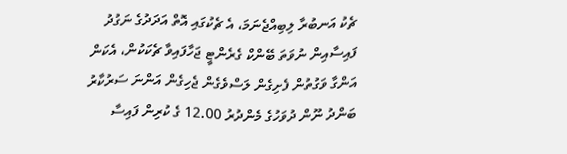ޗެކު އަނބުރާ ލިބިއްޖެނަމަ، އެ ޗެކުގައި އޮތް އަދަދުގެ ނަގުދު ފައިސާއިން ނުވަތަ ބޭންކް ގެރެންޓީ ޖަހާފައިވާ ޗެކަކުން، އެކަން އަންގާ ވަގުތުން ފެށިގެން ލަސްވެގެން ޖެހިގެން އަންނަ ސަރުކާރު ބަންދު ނޫން ދުވަހުގެ މެންދުރު 12.00 ގެ ކުރިން ފައިސާ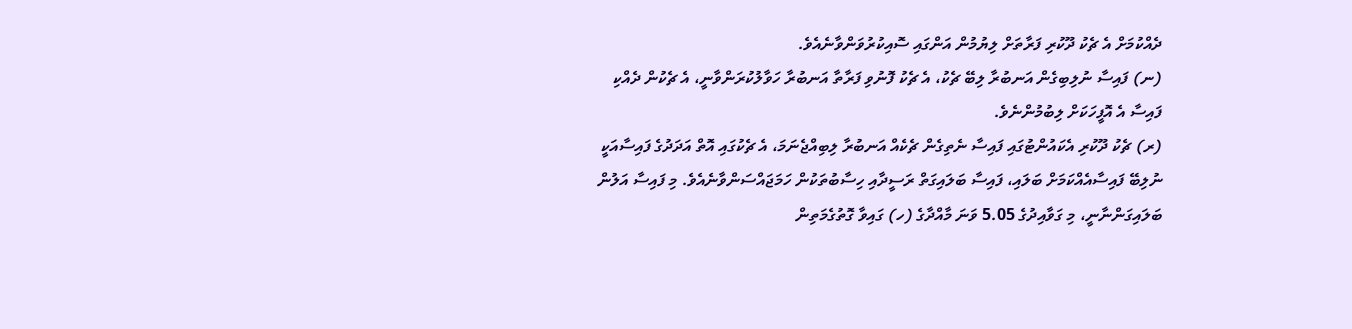ދެއްކުމަށް އެ ޗެކު ދޫކުރި ފަރާތަށް ލިޔުމުން އަންގައި ސޮއިކުރުވަންވާނެއެވެ.
(ނ) ފައިސާ ނުލިބިގެން އަނބުރާ ލިބޭ ޗެކު، އެ ޗެކު ފޮނުވި ފަރާތާ އަނބުރާ ހަވާލުކުރަންވާނީ، އެ ޗެކުން ދެއްކި ފައިސާ އެ އޮފީހަކަށް ލިބުމުންނެވެ.
(ރ) ޗެކު ދޫކުރި އެކައުންޓުގައި ފައިސާ ނެތިގެން ޗެކެއް އަނބުރާ ލިބިއްޖެނަމަ، އެ ޗެކުގައި އޮތް އަދަދުގެ ފައިސާއަކީ ނުލިބޭ ފައިސާއެއްކަމަށް ބަލައި، ފައިސާ ބަލައިގަތް ރަސީދާއި ހިސާބުތަކުން ހަމަޖައްސަންވާނެއެވެ. މި ފައިސާ އަލުން ބަލައިގަންނާނީ، މި ގަވާއިދުގެ 5.05 ވަނަ މާއްދާގެ (ހ) ގައިވާ ގޮތުގެމަތިން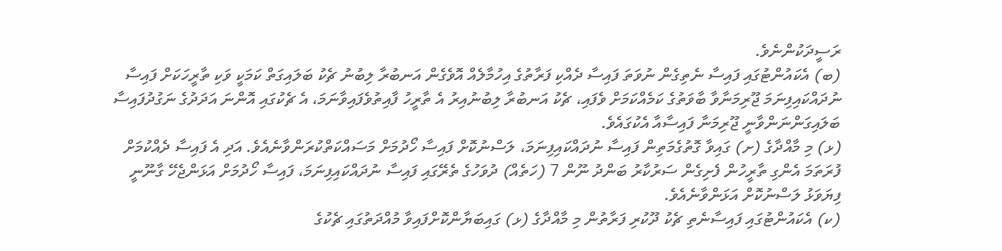ރަސީދަކުންނެވެ.
(ބ) އެކައުންޓުގައި ފައިސާ ނެތިގެން ނުވަތަ ފައިސާ ދެއްކި ފަރާތުގެ އިހުމާލެއް އޮވެގެން އަނބުރާ ލިބުނު ޗެކު ބަލައިގަތް ކަމަކީ ވަކި ތާރީހަކަށް ފައިސާ ނުދައްކައިފިނަމަ ޖޫރިމަނާވާ ބާވަތުގެ ކަމެއްކަމަށް ވެފައި، ޗެކު އަނބުރާ ލިބުނުއިރު އެ ތާރީހު ފާއިތުވެފައިވާނަމަ، އެ ޗެކުގައި އޮންނަ އަދަދުގެ ނަގުދުފައިސާ ބަލައިގަންނަންވާނީ ޖޫރިމަނާ ފައިސާއާ އެކުގައެވެ.
(ޅ) މި މާއްދާގެ (ށ) ގައިވާ ގޮތުގެމަތިން ފައިސާ ނުދައްކައިފިނަމަ، ލަސްނުކޮށް ފައިސާ ހޯދުމަށް މަސައްކަތްކުރަންވާނެއެވެ. އަދި އެ ފައިސާ ދެއްކުމަށް ފުރަތަމަ އެންގި ތާރީހުން ފެށިގެން ސަރުކާރު ބަންދު ނޫން 7 (ހަތެއް) ދުވަހުގެ ތެރޭގައި ފައިސާ ނުދައްކައިފިނަމަ، ފައިސާ ހޯދުމަށް އަޅަންޖެހޭ ގާނޫނީ ފިޔަވަޅު ލަސްނުކޮށް އަޅަންވާނެއެވެ.
(ކ) އެކައުންޓުގައި ފައިސާނެތި ޗެކު ދޫކުރި ފަރާތުން މި މާއްދާގެ (ޅ) ގައިބަޔާންކޮށްފައިވާ މުއްދަތުގައި ޗެކުގެ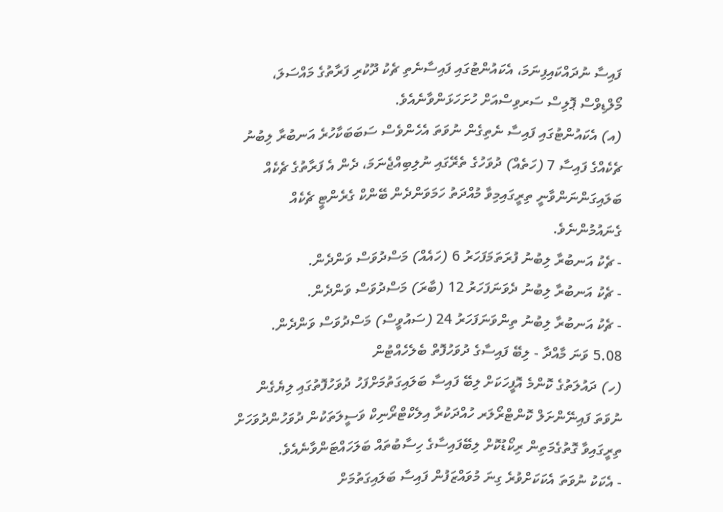ފައިސާ ނުދައްކައިފިނަމަ، އެކައުންޓުގައި ފައިސާނެތި ޗެކު ދޫކުރި ފަރާތުގެ މައްސަލަ، މޯލްޑިވްސް ޕޮލިސް ސަރވިސްއަށް ހުށަހަޅަންވާނެއެވެ.
(އ) އެކައުންޓުގައި ފައިސާ ނެތިގެން ނުވަތަ އެހެންވެސް ސަބަބަކާހުރެ އަނބުރާ ލިބުނު ޗެކެއްގެ ފައިސާ 7 (ހަތެއް) ދުވަހުގެ ތެރޭގައި ނުލިބިއްޖެނަމަ، ދެން އެ ފަރާތުގެ ޗެކެއް ބަލައިގަންނަންވާނީ ތިރީގައިމިވާ މުއްދަތު ހަމަވަންދެން ބޭންކް ގެރެންޓީ ޗެކެއް ގެނައުމުންނެވެ.
- ޗެކު އަނބުރާ ލިބުނު ފުރަތަމަފަހަރު 6 (ހައެއް) މަސްދުވަސް ވަންދެން.
- ޗެކު އަނބުރާ ލިބުނު ދެވަނަފަހަރު 12 (ބާރަ) މަސްދުވަސް ވަންދެން.
- ޗެކު އަނބުރާ ލިބުނު ތިންވަނަފަހަރު 24 (ސައުވީސް) މަސްދުވަސް ވަންދެން.
5.08 ވަނަ މާއްދާ - ލިބޭ ފައިސާގެ ދުވަހުފޮތް ބެލެހެއްޓުން
(ހ) ދައުލަތުގެ ކޮންމެ އޮފީހަކަށް ލިބޭ ފައިސާ ބަލައިގަތުމަށްފަހު ދުވަހުފޮތުގައި ލިޔެގެން ނުވަތަ ފައިނޭންށަލް ކޮންޓްރޯލަރ ހުއްދަކުރާ އިލެކްޓްރޯނިކް ވަސީލަތަކުން ދުވަހުންދުވަހަށް ތިރީގައިވާ ގޮތުގެމަތިން ރިކޯޑުކޮށް ލިބޭފައިސާގެ ހިސާބުތައް ބަލަހައްޓަންވާނެއެވެ.
- އެކަކު ނުވަތަ އެކަކަށްވުރެ ގިނަ މުވައްޒަފުން ފައިސާ ބަލައިގަތުމަށް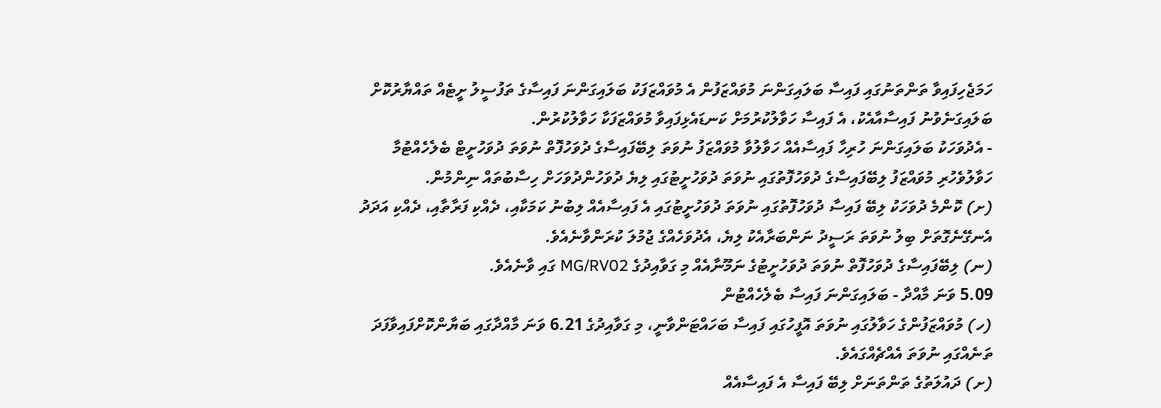ހަމަޖެހިފައިވާ ތަންތަނުގައި ފައިސާ ބަލައިގަންނަ މުވައްޒަފުން އެ މުވައްޒަފަކު ބަލައިގަންނަ ފައިސާގެ ތަފުސީލު ށީޓެއް ތައްޔާރުކޮށް ބަލައިގަނެވުނު ފައިސާއާއެކު، އެ ފައިސާ ހަވާލުކުރުމަށް ކަނޑައެޅިފައިވާ މުވައްޒަފަކާ ހަވާލުކުރުން.
- އެދުވަހަކު ބަލައިގަންނަ ހުރިހާ ފައިސާއެއް ހަވާލުވާ މުވައްޒަފު ނުވަތަ ލިބޭފައިސާގެ ދުވަހުފޮތް ނުވަތަ ދުވަހުށީޓް ބެލެހެއްޓުމާ ހަވާލުވެހުރި މުވައްޒަފު ލިބޭފައިސާގެ ދުވަހުފޮތުގައި ނުވަތަ ދުވަހުށީޓުގައި ލިޔެ ދުވަހުންދުވަހަށް ހިސާބުތައް ނިންމުން.
(ށ) ކޮންމެ ދުވަހަކު ލިބޭ ފައިސާ ދުވަހުފޮތުގައި ނުވަތަ ދުވަހުށީޓުގައި އެ ފައިސާއެއް ލިބުނު ކަމަކާއި، ދެއްކި ފަރާތާއި، ދެއްކި އަދަދު އެނގޭނެގޮތަށް ބިލު ނުވަތަ ރަސީދު ނަންބަރާއެކު ލިޔެ، އެދުވަހެއްގެ ޖުމުލަ ކުރަންވާނެއެވެ.
(ނ) ލިބޭފައިސާގެ ދުވަހުފޮތް ނުވަތަ ދުވަހުށީޓުގެ ނަމޫނާއެއް މި ގަވާއިދުގެ MG/RV02 ގައި ވާނެއެވެ.
5.09 ވަނަ މާއްދާ - ބަލައިގަންނަ ފައިސާ ބެލެހެއްޓުން
(ހ) މުވައްޒަފުންގެ ހަވާލުގައި ނުވަތަ އޮފީހުގައި ފައިސާ ބަހައްޓަންވާނީ، މި ގަވާއިދުގެ 6.21 ވަނަ މާއްދާގައި ބަޔާންކޮށްފައިވާފަދަ ތަނެއްގައި ނުވަތަ އެއްޗެއްގައެވެ.
(ށ) ދައުލަތުގެ ތަންތަނަށް ލިބޭ ފައިސާ އެ ފައިސާއެއް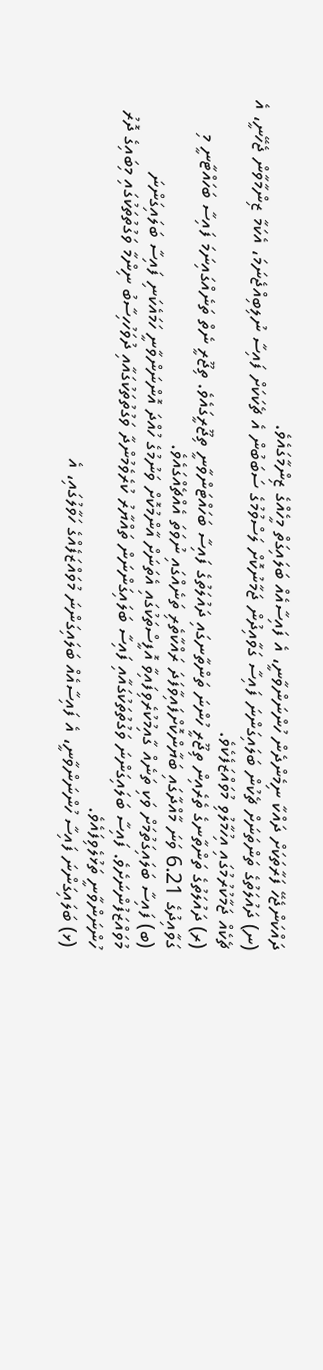ދައްކަންޖެހޭ ފަރާތަކަށް ދައްކާ ނިމެންދެން ހުންނަންވާނީ، އެ ފައިސާއެއް ބަލައިގަތް މީހެއްގެ ޒިންމާގައެވެ.
(ނ) ދައުލަތުގެ ތަންތަނަށް ޗެކުން ބަލައިގަންނަ ފައިސާ ގަވާއިދުން ޖަމާނުކޮށް ލަސްވުމުގެ ސަބަބުން އެ ޗެކަކަށް ފައިސާ ނުލިބިއްޖެނަމަ، އެކަމާ ޒިންމާވާން ޖެހޭނީ، އެ ޗެކެއް ޖަމާކުރުމުގައި އިހުމާލުވި މުވައްޒަފެކެވެ.
(ރ) ދައުލަތުގެ ތަންތާނގެ ތެރެއިން ތިޖޫރީ ހުންނަ ތަންތާނގައި ދައުލަތުގެ ފައިސާ ބަހައްޓަންވާނީ ތިޖޫރީގައެވެ. ތިޖޫރީ ނެތް ތަނެއްގައިނަމަ ފައިސާ ބަހައްޓާނީ މި ގަވާއިދުގެ 6.21 ވަނަ މާއްދާގައި ބަޔާންކޮށްފައިވާފަދަ ރައްކާތެރި ތަނެއްގައި ނުވަތަ އެއްޗެއްގައެވެ.
(ބ) ފައިސާ ބަލައިގަތުމަށް ވަކި ތަނެއް ގާއިމުކުރެވިފައިވާ އޮފީސްތަކުގައި އެތަނަށް އާންމުކޮށް ވަނުމުގެ ހުއްދަ އޮންނަންވާނީ ހަމައެކަނި ފައިސާ ބަލައިގަންނަ މުވައްޒަފުންނަށެވެ. ފައިސާ ބަލައިގަންނަ ވަގުތުތަކުގައާއި ފައިސާ ބަލައިގަންނަން ތައްޔާރު ކުރެވެމުންދާ ވަގުތުތަކުގައާއި ދުވަހުހިސާބު ނިންމާ ވަގުތުތަކުގައި މިބައިގެ ދޮރު ހުންނަންވާނީ ތަޅުލެވިފައެވެ.
(ޅ) ބަލައިގަންނަ ފައިސާ ހުންނަންވާނީ، އެ ފައިސާއެއް ބަލައިގަންނަ މުވައްޒަފެއްގެ ހަވާލުގައި، އެ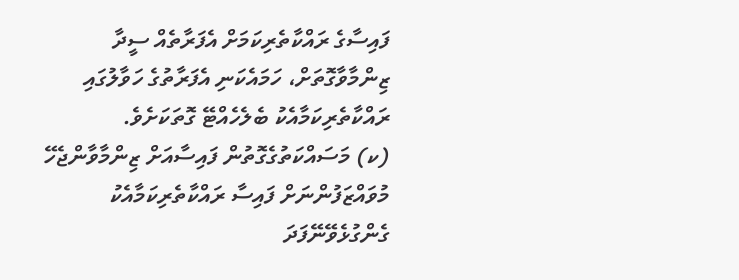ފައިސާގެ ރައްކާތެރިކަމަށް އެފަރާތެއް ސީދާ ޒިންމާވާގޮތަށް، ހަމައެކަނި އެފަރާތުގެ ހަވާލުގައި ރައްކާތެރިކަމާއެކު ބެލެހެއްޓޭ ގޮތަކަށެވެ.
(ކ) މަސައްކަތުގެގޮތުން ފައިސާއަށް ޒިންމާވާންޖެހޭ މުވައްޒަފުންނަށް ފައިސާ ރައްކާތެރިކަމާއެކު ގެންގުޅެވޭނޭފަދަ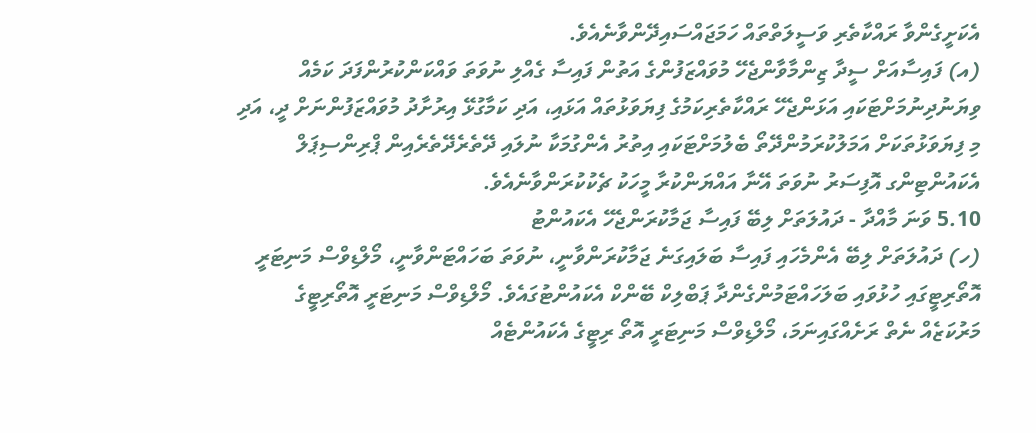އެކަށީގެންވާ ރައްކާތެރި ވަސީލަތްތައް ހަމަޖައްސައިދޭންވާނެއެވެ.
(އ) ފައިސާއަށް ސީދާ ޒިންމާވާންޖެހޭ މުވައްޒަފުންގެ އަތުން ފައިސާ ގެއްލި ނުވަތަ ވައްކަންކުރުންފަދަ ކަމެއް ވިޔަނުދިނުމަށްޓަކައި އަޅަންޖެހޭ ރައްކާތެރިކަމުގެ ފިޔަވަޅުތައް އަޅައި، އަދި ކަމާގުޅޭ އިރުށާދު މުވައްޒަފުންނަށް ދީ، އަދި މި ފިޔަވަޅުތަކަށް އަމަލުކުރަމުންދޭތޯ ބެލުމަށްޓަކައި އިތުރު އެންގުމަކާ ނުލައި ދޭތެރެދޭތެރެއިން ޕްރިންސިޕަލް އެކައުންޓިންގ އޮފިސަރު ނުވަތަ އޭނާ އައްޔަންކުރާ މީހަކު ޗެކުކުރަންވާނެއެވެ.
5.10 ވަނަ މާއްދާ - ދައުލަތަށް ލިބޭ ފައިސާ ޖަމާކުރަންޖެހޭ އެކައުންޓު
(ހ) ދައުލަތަށް ލިބޭ އެންމެހައި ފައިސާ ބަލައިގަނެ ޖަމާކުރަންވާނީ، ނުވަތަ ބަހައްޓަންވާނީ، މޯލްޑިވްސް މަނިޓަރީ އޮތޯރިޓީގައި ހުޅުވައި ބަލަހައްޓަމުންގެންދާ ޕަބްލިކް ބޭންކް އެކައުންޓުގައެވެ. މޯލްޑިވްސް މަނިޓަރީ އޮތޯރިޓީގެ މަރުކަޒެއް ނެތް ރަށެއްގައިނަމަ، މޯލްޑިވްސް މަނިޓަރީ އޮތޯ ރިޓީގެ އެކައުންޓެއް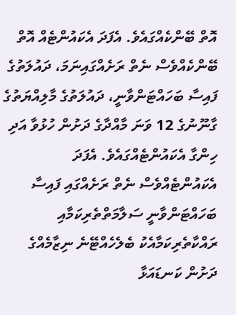އޮތް ބޭންކެއްގައެވެ. އެފަދަ އެކައުންޓެއް އޮތް ބޭންކެއްވެސް ނެތް ރަށެއްގައިނަމަ، ދައުލަތުގެ ފައިސާ ބަހައްޓަންވާނީ، ދައުލަތުގެ މާލިއްޔަތުގެ ގާނޫނުގެ 12 ވަނަ މާއްދާގެ ދަށުން ހުޅުވާ އަދި ހިންގާ އެކައުންޓެއްގައެވެ. އެފަދަ އެކައުންޓެއްވެސް ނެތް ރަށެއްގައި ފައިސާ ބަހައްޓަންވާނީ ސަލާމަތްތެރިކަމާއި ރައްކާތެރިކަމާއެކު ބެލެހެއްޓޭނެ ނިޒާމެއްގެ ދަށުން ކަނޑައަޅާ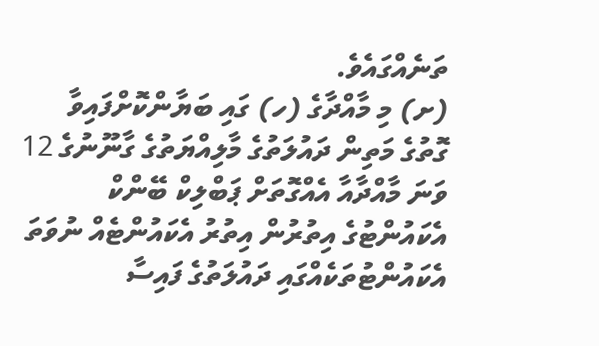ތަނެއްގައެވެ.
(ށ) މި މާއްދާގެ (ހ) ގައި ބަޔާންކޮށްފައިވާ ގޮތުގެ މަތިން ދައުލަތުގެ މާލިއްޔަތުގެ ގާނޫނުގެ 12 ވަނަ މާއްދާއާ އެއްގޮތަށް ޕަބްލިކް ބޭންކް އެކައުންޓުގެ އިތުރުން އިތުރު އެކައުންޓެއް ނުވަތަ އެކައުންޓުތަކެއްގައި ދައުލަތުގެ ފައިސާ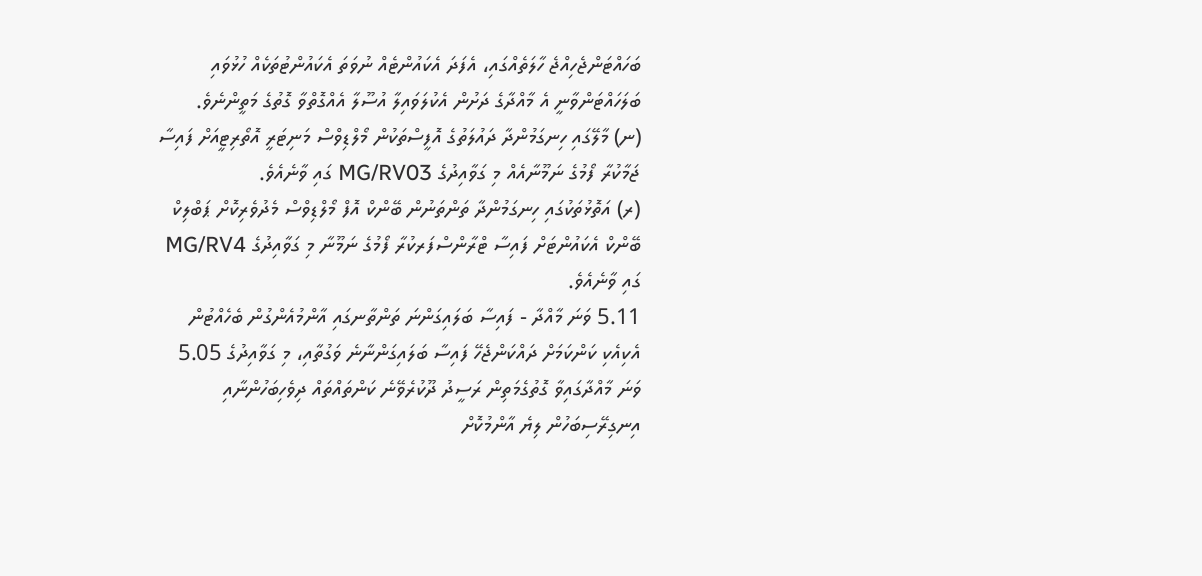ބަހައްޓަންޖެހިއްޖެ ހާލަތެއްގައި، އެފަދަ އެކައުންޓެއް ނުވަތަ އެކައުންޓުތަކެއް ހުޅުވައި ބަލަހައްޓަންވާނީ އެ މާއްދާގެ ދަށުން އެކުލަވައިލާ އުސޫލާ އެއްގޮތްވާ ގޮތުގެ މަތީންނެވެ.
(ނ) މާލޭގައި ހިނގަމުންދާ ދައުލަތުގެ އޮފީސްތަކުން މޯލްޑިވްސް މަނިޓަރީ އޮތޯރިޓީއަށް ފައިސާ ޖަމާކުރާ ފޯމުގެ ނަމޫނާއެއް މި ގަވާއިދުގެ MG/RV03 ގައި ވާނެއެވެ.
(ރ) އަތޮޅުތަކުގައި ހިނގަމުންދާ ތަންތަނުން ބޭންކް އޮފް މޯލްޑިވްސް މެދުވެރިކޮށް ޕަބްލިކް ބޭންކް އެކައުންޓަށް ފައިސާ ޓްރާންސްފަރކުރާ ފޯމުގެ ނަމޫނާ މި ގަވާއިދުގެ MG/RV4 ގައި ވާނެއެވެ.
5.11 ވަނަ މާއްދާ - ފައިސާ ބަލައިގަންނަ ތަންތާނގައި އާންމުއެންގުން ބެހެއްޓުން
އެކިއެކި ކަންކަމަށް ދައްކަންޖެހޭ ފައިސާ ބަލައިގަންނާނެ ވަގުތާއި، މި ގަވާއިދުގެ 5.05 ވަނަ މާއްދާގައިވާ ގޮތުގެމަތިން ރަސީދު ދޫކުރެވޭނެ ކަންތައްތައް ދިވެހިބަހުންނާއި އިނގިރޭސިބަހުން ލިޔެ އާންމުކޮށް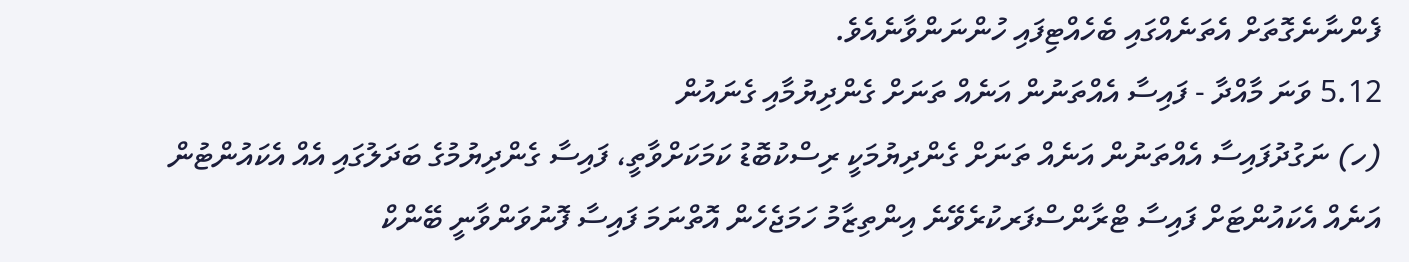ފެންނާނެގޮތަށް އެތަނެއްގައި ބެހެއްޓިފައި ހުންނަންވާނެއެވެ.
5.12 ވަނަ މާއްދާ - ފައިސާ އެއްތަނުން އަނެއް ތަނަށް ގެންދިޔުމާއި ގެނައުން
(ހ) ނަގުދުފައިސާ އެއްތަނުން އަނެއް ތަނަށް ގެންދިޔުމަކީ ރިސްކުބޮޑު ކަމަކަށްވާތީ، ފައިސާ ގެންދިޔުމުގެ ބަދަލުގައި އެއް އެކައުންޓުން އަނެއް އެކައުންޓަށް ފައިސާ ޓްރާންސްފަރކުރެވޭނެ އިންތިޒާމު ހަމަޖެހެން އޮތްނަމަ ފައިސާ ފޮނުވަންވާނީ ބޭންކް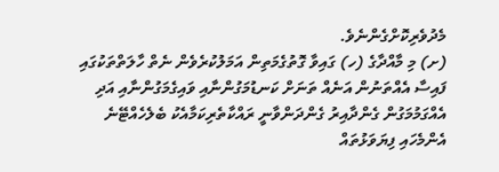މެދުވެރިކޮށްގެންނެވެ.
(ށ) މި މާއްދާގެ (ހ) ގައިވާ ގޮތުގެމަތިން އަމަލުކުރެވެން ނެތް ހާލަތްތަކުގައި ފައިސާ އެއްތަނުން އަނެއް ތަނަށް ކަނޑުމަގުންނާއި ވައިގެމަގުންނާއި އަދި އެއްގަމުމަގުން ގެންދާއިރު ގެންދަންވާނީ ރައްކާތެރިކަމާއެކު ބެލެހެއްޓޭނެ އެންމެހައި ފިޔަވަޅުތައް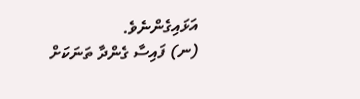އަޅައިގެންނެވެ.
(ނ) ފައިސާ ގެންދާ ތަނަކަށް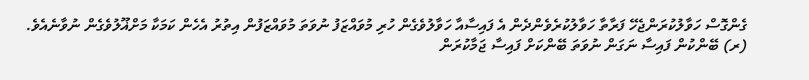ގެންގޮސް ހަވާލުކުރަންޖެހޭ ފަރާތާ ހަވާލުކުރެވެންދެން އެ ފައިސާއާ ހަވާލުވެގެން ހުރި މުވައްޒަފު ނުވަތަ މުވައްޒަފުން އިތުރު އެހެން ކަމަކާ މަށްޣޫލުވެގެން ނުވާނެއެވެ.
(ރ) ބޭންކުން ފައިސާ ނަގަން ނުވަތަ ބޭންކަށް ފައިސާ ޖަމާކުރަން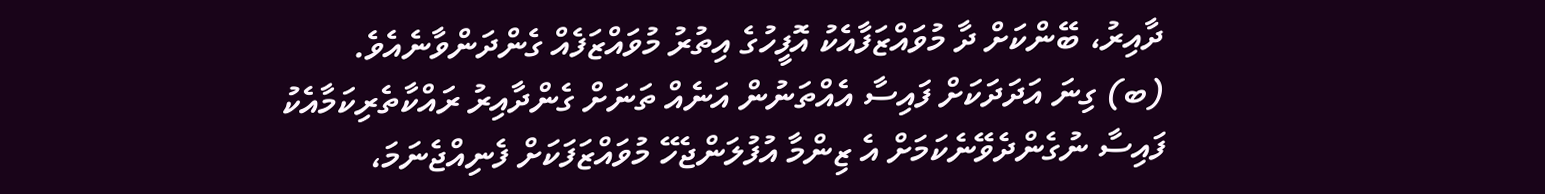ދާއިރު، ބޭންކަށް ދާ މުވައްޒަފާއެކު އޮފީހުގެ އިތުރު މުވައްޒަފެއް ގެންދަންވާނެއެވެ.
(ބ) ގިނަ އަދަދަކަށް ފައިސާ އެއްތަނުން އަނެއް ތަނަށް ގެންދާއިރު ރައްކާތެރިކަމާއެކު ފައިސާ ނުގެންދެވޭނެކަމަށް އެ ޒިންމާ އުފުލަންޖެހޭ މުވައްޒަފަކަށް ފެނިއްޖެނަމަ،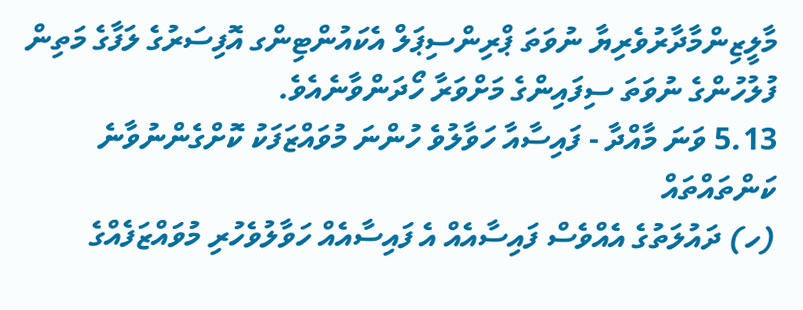މާލީޒިންމާދާރުވެރިޔާ ނުވަތަ ޕްރިންސިޕަލް އެކައުންޓިންގ އޮފިސަރުގެ ލަފާގެ މަތިން ފުލުހުންގެ ނުވަތަ ސިފައިންގެ މަށްވަރާ ހޯދަންވާނެއެވެ.
5.13 ވަނަ މާއްދާ - ފައިސާއާ ހަވާލުވެ ހުންނަ މުވައްޒަފަކު ކޮށްގެންނުވާނެ ކަންތައްތައް
(ހ) ދައުލަތުގެ އެއްވެސް ފައިސާއެއް އެ ފައިސާއެއް ހަވާލުވެހުރި މުވައްޒަފެއްގެ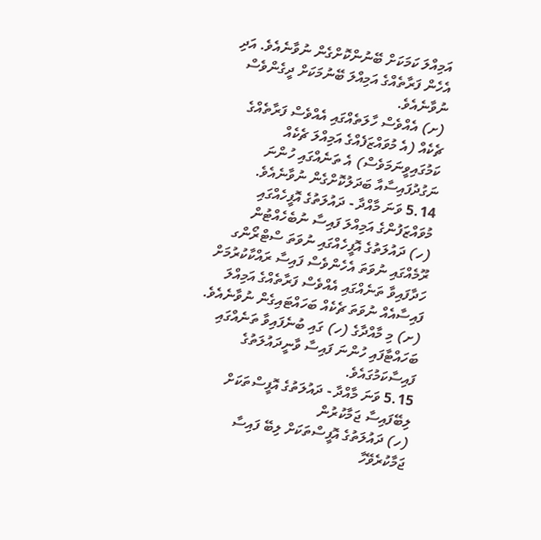އަމިއްލަ ކަމަކަށް ބޭނުންކޮށްގެން ނުވާނެއެވެ. އަދި އެހެން ފަރާތެއްގެ އަމިއްލަ ބޭނުމަކަށް ދީގެންވެސް ނުވާނެއެވެ.
(ށ) އެއްވެސް ހާލަތެއްގައި އެއްވެސް ފަރާތެއްގެ ޗެކެއް (އެ މުވައްޒަފެއްގެ އަމިއްލަ ޗެކެއް ކަމުގައިވީނަމަވެސް) އެ ތަނެއްގައި ހުންނަ ނަގުދުފައިސާއާ ބަދަލުކޮށްގެން ނުވާނެއެވެ.
5.14 ވަނަ މާއްދާ - ދައުލަތުގެ އޮފީހެއްގައި މުވައްޒަފުންގެ އަމިއްލަ ފައިސާ ނުބެހެއްޓުން
(ހ) ދައުލަތުގެ އޮފީހެއްގައި ނުވަތަ ސްޓްރޯންގ ރޫމެއްގައި ނުވަތަ އެހެންވެސް ފައިސާ ރައްކާކުރުމަށް ހަދާފައިވާ ތަނެއްގައި އެއްވެސް ފަރާތެއްގެ އަމިއްލަ ފައިސާއެއް ނުވަތަ ޗެކެއް ބަހައްޓައިގެން ނުވާނެއެވެ.
(ށ) މި މާއްދާގެ (ހ) ގައި ބުނެފައިވާ ތަނެއްގައި ބަހައްޓާފައި ހުންނަ ފައިސާ ވާނީދައުލަތުގެ ފައިސާކަމުގައެވެ.
5.15 ވަނަ މާއްދާ - ދައުލަތުގެ އޮފީސްތަކަށް ލިބޭފައިސާ ޖަމާކުރުން
(ހ) ދައުލަތުގެ އޮފީސްތަކަށް ލިބޭ ފައިސާ ޖަމާކުރެވޭހާ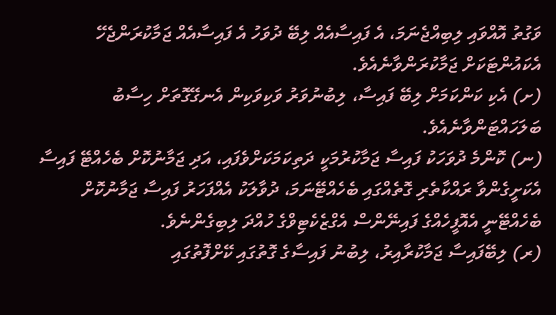ވަގުތު އޮއްވައި ލިބިއްޖެނަމަ، އެ ފައިސާއެއް ލިބޭ ދުވަހު އެ ފައިސާއެއް ޖަމާކުރަންޖެހޭ އެކައުންޓަކަށް ޖަމާކުރަންވާނެއެވެ.
(ށ) އެކި ކަންކަމަށް ލިބޭ ފައިސާ، ލިބުނުވަރު ވަކިވަކިން އެނގޭގޮތަށް ހިސާބު ބަލަހައްޓަންވާނެއެވެ.
(ނ) ކޮންމެ ދުވަހަކު ފައިސާ ޖަމާކުރުމަކީ ދަތިކަމަކަށްވެފައި، އަދި ޖަމާނުކޮށް ބެހެއްޓޭ ފައިސާ އެކަށީގެންވާ ރައްކާތެރި ގޮތެއްގައި ބެހެއްޓޭނަމަ، ދުވާލަކު އެއްފަހަރު ފައިސާ ޖަމާނުކޮށް ބެހެއްޓޭނީ އެއޮފީހެއްގެ ފައިނޭންސް އެގްޒެކެޓިވްގެ ހުއްދަ ލިބިގެންނެވެ.
(ރ) ލިބޭފައިސާ ޖަމާކުރާއިރު، ލިބުނު ފައިސާގެ ގޮތުގައި ކޭށްފޮތުގައި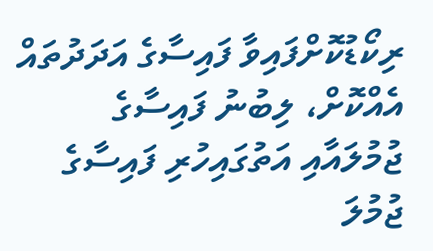ރިކޯޑުކޮށްފައިވާ ފައިސާގެ އަދަދުތައް އެއްކޮށް، ލިބުނު ފައިސާގެ ޖުމުލައާއި އަތުގައިހުރި ފައިސާގެ ޖުމުލަ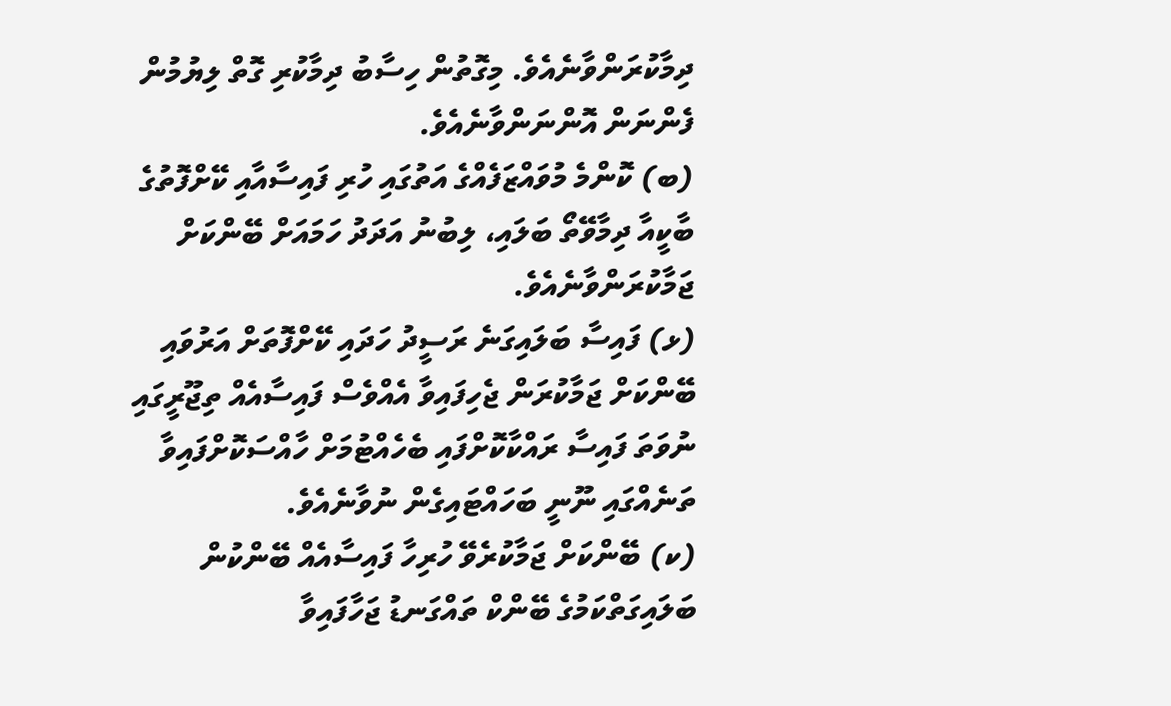ދިމާކުރަންވާނެއެވެ. މިގޮތުން ހިސާބު ދިމާކުރި ގޮތް ލިޔުމުން ފެންނަން އޮންނަންވާނެއެވެ.
(ބ) ކޮންމެ މުވައްޒަފެއްގެ އަތުގައި ހުރި ފައިސާއާއި ކޭށްފޮތުގެ ބާކީއާ ދިމާވޭތޯ ބަލައި، ލިބުނު އަދަދު ހަމައަށް ބޭންކަށް ޖަމާކުރަންވާނެއެވެ.
(ޅ) ފައިސާ ބަލައިގަނެ ރަސީދު ހަދައި ކޭށްފޮތަށް އަރުވައި ބޭންކަށް ޖަމާކުރަން ޖެހިފައިވާ އެއްވެސް ފައިސާއެއް ތިޖޫރީގައި ނުވަތަ ފައިސާ ރައްކާކޮށްފައި ބެހެއްޓުމަށް ހާއްސަކޮށްފައިވާ ތަނެއްގައި ނޫނީ ބަހައްޓައިގެން ނުވާނެއެވެ.
(ކ) ބޭންކަށް ޖަމާކުރެވޭ ހުރިހާ ފައިސާއެއް ބޭންކުން ބަލައިގަތްކަމުގެ ބޭންކް ތައްގަނޑު ޖަހާފައިވާ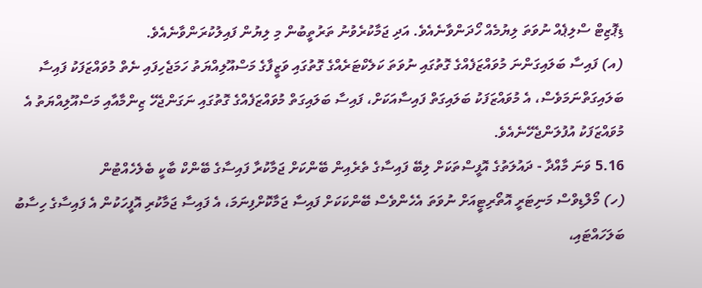ޑިޕޮޒިޓް ސްލިޕެއް ނުވަތަ ލިޔުމެއް ހޯދަންވާނެއެވެ. އަދި ޖަމާކުރެވުނު ތަރުތީބުން މި ލިޔުން ފައިލުކުރަންވާނެއެވެ.
(އ) ފައިސާ ބަލައިގަންނަ މުވައްޒަފެއްގެ ގޮތުގައި ނުވަތަ ކަލެކްޓަރެއްގެ ގޮތުގައި ވަޒީފާގެ މަސްއޫލިއްޔަތު ހަމަޖެހިފައި ނެތް މުވައްޒަފަކު ފައިސާ ބަލައިގަތްނަމަވެސް، އެ މުވައްޒަފަކު ބަލައިގަތް ފައިސާއަކަށް، ފައިސާ ބަލައިގަތް މުވައްޒަފެއްގެ ގޮތުގައި ނަގަންޖެހޭ ޒިންމާއާއި މަސްއޫލިއްޔަތު އެ މުވައްޒަފަކު އުފުލަންޖެހޭނެއެވެ.
5.16 ވަނަ މާއްދާ - ދައުލަތުގެ އޮފީސްތަކަށް ލިބޭ ފައިސާގެ ތެރެއިން ބޭންކަށް ޖަމާކުރާ ފައިސާގެ ބޭންކް ބާކީ ބެލެހެއްޓުން
(ހ) މޯލްޑިވްސް މަނިޓަރީ އޮތޯރިޓީއަށް ނުވަތަ އެހެންވެސް ބޭންކަކަށް ފައިސާ ޖަމާކޮށްފިނަމަ، އެ ފައިސާ ޖަމާކުރި އޮފީހަކުން އެ ފައިސާގެ ހިސާބު ބަލަހައްޓައި،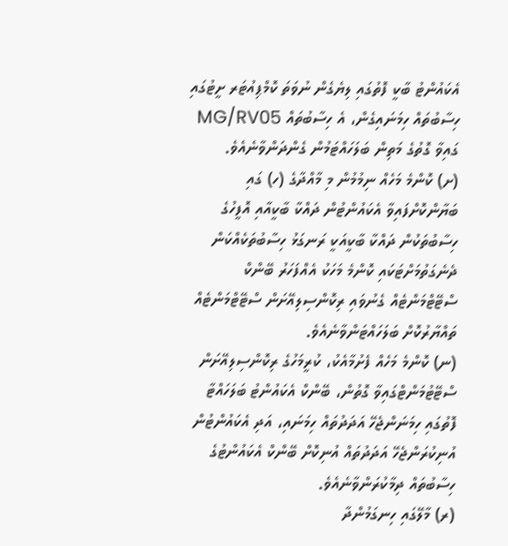އެކައުންޓު ބާކީ ފޮތުގައި ލިޔެގެން ނުވަތަ ކޮމްޕިއުޓަރ ށީޓުގައި ހިސާބުތައް ހިމަނައިގެން، އެ ހިސާބުތައް MG/RV05 ގައިވާ ގޮތުގެ މަތިން ބަލަހައްޓަމުން ގެންދަންވާނެއެވެ.
(ށ) ކޮންމެ މަހެއް ނިމުމުން މި މާއްދާގެ (ހ) ގައި ބަޔާންކޮށްފައިވާ އެކައުންޓުން ދައްކާ ބާކީއާއި އޮފީހުގެ ހިސާބުތަކުން ދައްކާ ބާކީއަކީ ރަނގަޅު ހިސާބުތަކެއްކަން ދެނެގަތުމަށްޓަކައި ކޮންމެ މަހަކު އެއްފަހަރު ބޭންކް ސްޓޭޓްމަންޓެއް ގެނުވައި ރިކޮންސިލިއޭށަން ސްޓޭޓްމަންޓެއް ތައްޔާރުކޮށް ބަލަހައްޓަންވާނެއެވެ.
(ނ) ކޮންމެ މަހެއް ފެށުމާއެކު، ކުރީމަހުގެ ރިކޮންސިލިއޭށަން ސްޓޭޓުމަންޓްގައިވާ ގޮތުން، ބޭންކް އެކައުންޓު ބަލަހައްޓާ ފޮތުގައި ހިމަނަންޖެހޭ އަދަދުތައް ހިމަނައި، އަދި އެކައުންޓުން އުނިކުރަންޖެހޭ އަދަދުތައް އުނިކޮށް ބޭންކް އެކައުންޓުގެ ހިސާބުތައް ދިމާކުރަންވާނެއެވެ.
(ރ) މާލޭގައި ހިނގަމުންދާ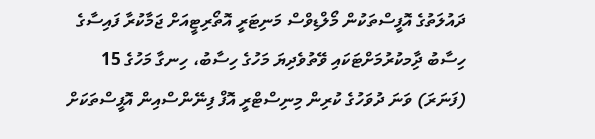ދައުލަތުގެ އޮފީސްތަކުން މޯލްޑިވްސް މަނިޓަރީ އޮތޯރިޓީއަށް ޖަމާކުރާ ފައިސާގެ ހިސާބު ދިާމކުރުމަށްޓަކައި ވޭތުވެދިޔަ މަހުގެ ހިސާބު، ހިނގާ މަހުގެ 15 (ފަނަރަ) ވަނަ ދުވަހުގެ ކުރިން މިނިސްޓްރީ އޮފް ފިނޭންސްއިން އޮފީސްތަކަށް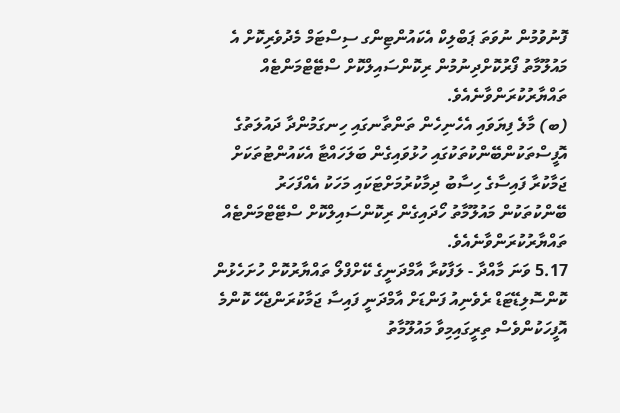ފޮނުވުމުން ނުވަތަ ޕަބްލިކް އެކައުންޓިންގ ސިސްޓަމް މެދުވެރިކޮށް އެ މައުލޫމާތު ފޯރުކޮށްދިނުމުން ރިކޮންސައިލްކޮށް ސްޓޭޓްމަންޓެއް ތައްޔާރުކުރަންވާނެއެވެ.
(ބ) މާލެ ފިޔަވައި އެހެނިހެން ތަންތާނގައި ހިނގަމުންދާ ދައުލަތުގެ އޮފީސްތަކުންބޭންކުތަކުގައި ހުޅުވައިގެން ބަލަހައްޓާ އެކައުންޓުތަކަށް ޖަމާކުރާ ފައިސާގެ ހިސާބު ދިމާކުރުމަށްޓަކައި މަހަކު އެއްފަހަރު ބޭންކުތަކުން މައުލޫމާތު ހޯދައިގެން ރިކޮންސައިލްކޮށް ސްޓޭޓްމަންޓެއް ތައްޔާރުކުރަންވާނެއެވެ.
5.17 ވަނަ މާއްދާ - ލަފާކުރާ އާމްދަނީގެ ކޭށްފްލޯ ތައްޔާރުކޮށް ހުށަހެޅުން
ކޮންސޮލިޑޭޓަޑް ރެވެނިއު ފަންޑަށް އާމްދަނީ ފައިސާ ޖަމާކުރަންޖެހޭ ކޮންމެ އޮފީހަކުންވެސް ތިރީގައިމިވާ މައުލޫމާތު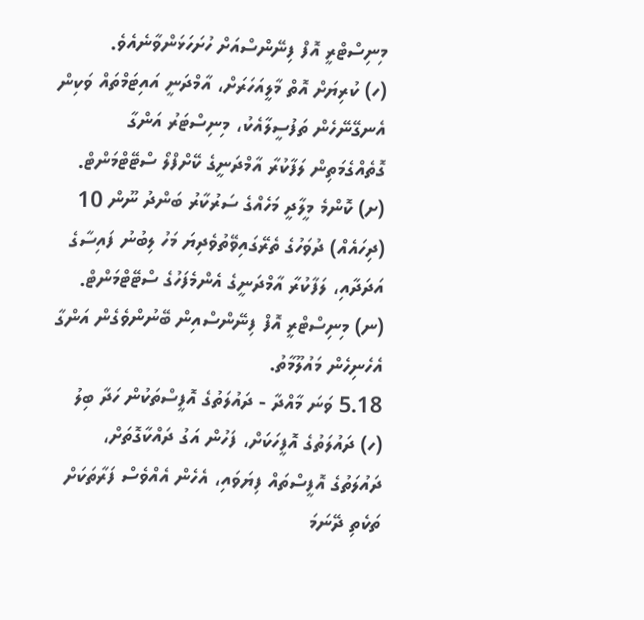މިނިސްޓްރީ އޮފް ފިނޭންސްއަށް ހުށަހަޅަންވާނެއެވެ.
(ހ) ކުރިޔަށް އޮތް މާލީއަހަރަށް، އާމްދަނީ އައިޓަމްތައް ވަކިން އެނގޭނޭހެން ތަފުސީލާއެކު، މިނިސްޓަރު އަންގާ ގޮތެއްގެމަތިން ލަފާކުރާ އާމްދަނީގެ ކޭށްފްލޯ ސްޓޭޓްމަންޓް.
(ށ) ކޮންމެ މީލާދީ މަހެއްގެ ސަރުކާރު ބަންދު ނޫން 10 (ދިހައެއް) ދުވަހުގެ ތެރޭގައިވޭތުވެދިޔަ މަހު ލިބުނު ފައިސާގެ އަދަދާއި، ލަފާކުރާ އާމްދަނީގެ އެންމެފަހުގެ ސްޓޭޓްމަންޓް.
(ނ) މިނިސްޓްރީ އޮފް ފިނޭންސްއިން ބޭނުންވެގެން އަންގާ އެހެނިހެން މައުލޫމާތު.
5.18 ވަނަ މާއްދާ - ދައުލަތުގެ އޮފީސްތަކުން ހަދާ ބިލު
(ހ) ދައުލަތުގެ އޮފީހަކަށް، ފަހުން އަގު ދައްކާގޮތަށް، ދައުލަތުގެ އޮފީސްތައް ފިޔަވައި، އެހެން އެއްވެސް ފަރާތަކަށް ތަކެތި ދޭނަމަ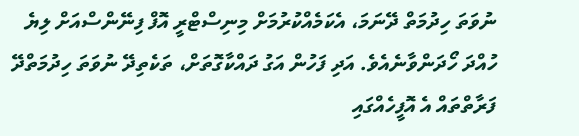ނުވަތަ ހިދުމަތް ދޭނަމަ، އެކަމެއްކުރުމަށް މިނިސްޓްރީ އޮފް ފިނޭންސްއަށް ލިޔެ ހުއްދަ ހޯދަންވާނެއެވެ. އަދި ފަހުން އަގު ދައްކާގޮތަށް، ތަކެތިދޭ ނުވަތަ ހިދުމަތްދޭ ފަރާތްތައް އެ އޮފީހެއްގައި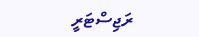ރަޖިސްޓަރީ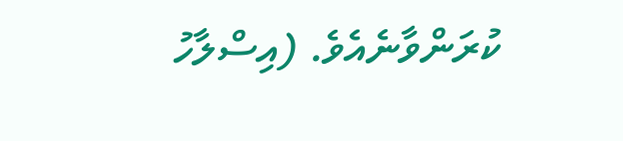ކުރަންވާނެއެވެ. (އިސްލާހު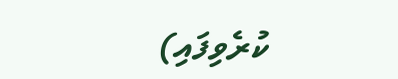ކުރެވިފައި)